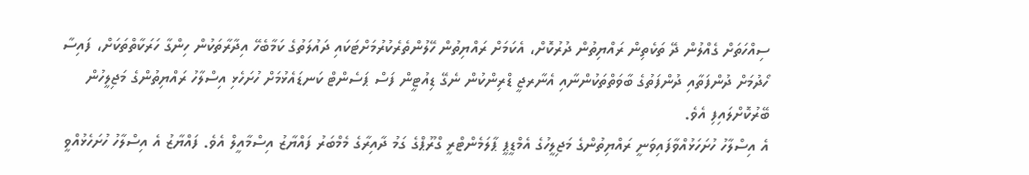ސިއްހަތަށް ގެއްލުން ދޭ ތަކެތިން ރައްޔިތުން ދުރުކޮށް، އެކަމަށް ރައްޔިތުން ހޭލުންތެރެކުރުމަށްޓަކައި ދައުލަތުގެ ކަމާބެހޭ އިދާރާތަކުން ހިންގާ ހަރަކާތްތަކަށް، ފައިސާ ހޯދުމަށް ދުންފަތާއި ދުންފަތުގެ ބާވަތްތަކުންނާއި އެނާރޖީ ޑްރިންކުން ނެގޭ ޑިއުޓީން ފަސް ޕަސެންޓް ކަނޑައެޅުމަށް ހުށަހެޅި އިސްލާހު ރައްޔިތުންގެ މަޖިލީހުން ބޭރުކޮށްލައިފި އެވެ.
އެ އިސްލާހު ހުށަހަޅުއްވާފައިވަނީ ރައްޔިތުންގެ މަޖިލީހުގެ އެމްޑީޕީ ޕާލަމެންޓްރީ ގްރޫޕްގެ ގަމު ދާއިރާގެ މެމްބަރު ފައްޔާޒު އިސްމާއީލް އެވެ. ފައްޔާޒު އެ އިސްލާހު ހުށަހެޅުއްވީ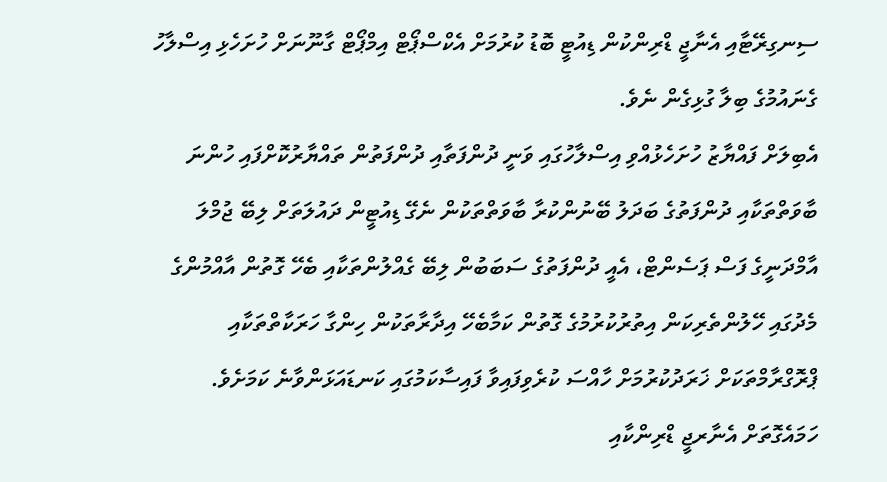ސިނގިރޭޓާއި އެނާޖީ ޑްރިންކުން ޑިއުޓީ ބޮޑު ކުރުމަށް އެކްސްޕޯޓް އިމްޕޯޓް ގާނޫނަށް ހުށަހެޅި އިސްލާހު ގެނައުމުގެ ބިލާ ގުޅިގެން ނެވެ.
އެބިލަށް ފައްޔާޒު ހުށަހެޅުއްވި އިސްލާހުގައި ވަނީ ދުންފަތާއި ދުންފަތުން ތައްޔާރުކޮށްފައި ހުންނަ ބާވަތްތަކާއި ދުންފަތުގެ ބަދަލު ބޭނުންކުރާ ބާވަތްތަކުން ނެގޭ ޑިއުޓީން ދައުލަތަށް ލިބޭ ޖުމްލަ އާމްދަނީގެ ފަސް ޕަސެންޓް، އެއީ ދުންފަތުގެ ސަބަބުން ލިބޭ ގެއްލުންތަކާއި ބެހޭ ގޮތުން އާއްމުންގެ މެދުގައި ހޭލުންތެރިކަން އިތުރުކުރުމުގެ ގޮތުން ކަމާބެހޭ އިދާރާތަކުން ހިންގާ ހަރަކާތްތަކާއި ޕްރޮގްރާމްތަކަށް ޚަރަދުކުރުމަށް ހާއްސަ ކުރެވިފައިވާ ފައިސާކަމުގައި ކަނޑައަޅަންވާނެ ކަމަށެވެ. ހަމައެގޮތަށް އެނާރޖީ ޑްރިންކާއި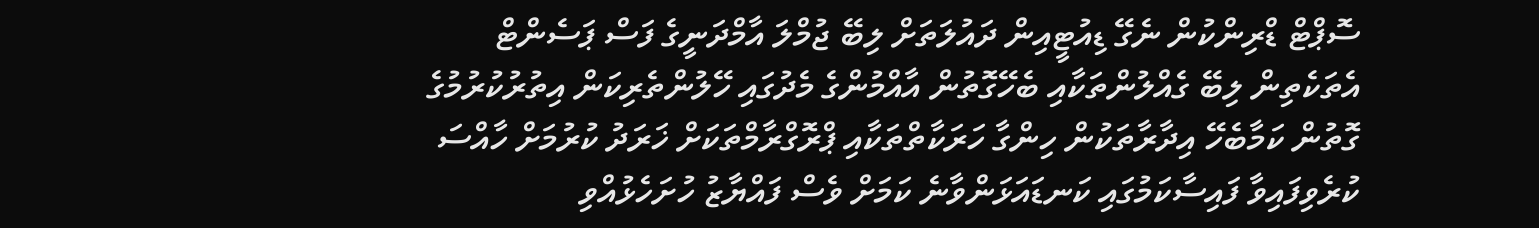ސޮޕްޓް ޑްރިންކުން ނެގޭ ޑިއުޓީއިން ދައުލަތަށް ލިބޭ ޖުމްލަ އާމްދަނީގެ ފަސް ޕަސެންޓް އެތަކެތިން ލިބޭ ގެއްލުންތަކާއި ބެހޭގޮތުން އާއްމުންގެ މެދުގައި ހޭލުންތެރިކަން އިތުރުކުރުމުގެ ގޮތުން ކަމާބެހޭ އިދާރާތަކުން ހިންގާ ހަރަކާތްތަކާއި ޕްރޮގްރާމްތަކަށް ޚަރަދު ކުރުމަށް ހާއްސަ ކުރެވިފައިވާ ފައިސާކަމުގައި ކަނޑައަޅަންވާނެ ކަމަށް ވެސް ފައްޔާޒު ހުށަހެޅުއްވި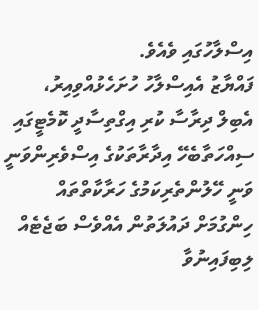އިސްލާހުގައި ވެއެވެ.
ފައްޔާޒު އެއިސްލާހު ހުށަހެޅުއްވިއިރު، އެބިލް ދިރާސާ ކުރި އިގްތިސާދީ ކޮމެޓީގައި ސިއްހަތާބެހޭ އިދާރާތަކުގެ އިސްވެރިންވަނީ ވަނީ ހޭލުންތެރިކަމުގެ ހަރާކާތްތައް ހިންގުމަށް ދައުލަތުން އެއްވެސް ބަޖެޓެއް ލިބިފައިނުވާ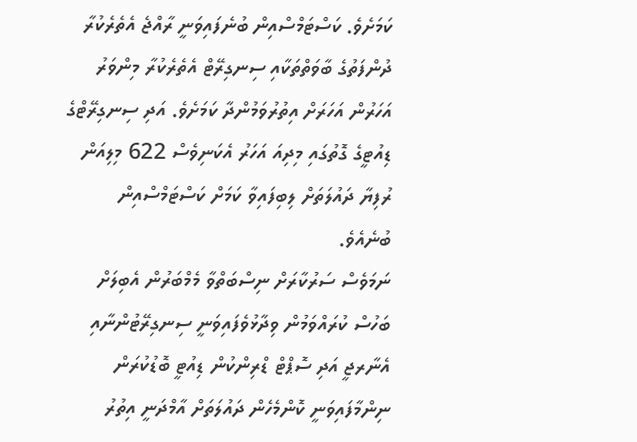ކަމަށެވެ. ކަސްޓަމްސްއިން ބުނެފައިވަނީ ރާއްޖެ އެތެރެކުރާ ދުންފަތުގެ ބާވަތްތަކާއި ސިނގިރޭޓް އެތެރެކުރާ މިންވަރު އަހަރުން އަހަރަށް އިތުރުވަމުންދާ ކަމަށެވެ. އަދި ސިނގިރޭޓްގެ ޑިއުޓީގެ ގޮތުގައި މިދިއަ އަހަރު އެކަނިވެސް 622 މިލިއަން ރުފިޔާ ދައުލަތަށް ލިބިފައިވާ ކަމަށް ކަސްޓަމްސްއިން ބުނެއެވެ.
ނަމަވެސް ސަރުކާރަށް ނިސްބަތްވާ މެމްބަރުން އެބިލަށް ބަހުސް ކުރައްވަމުން ވިދާޅުވެފައިވަނީ ސިނގިރޭޓުންނާއި އެނާރޖީ އަދި ސޮޕްޓް ޑްރިންކުން ޑިއުޓީ ބޮޑުކުރަން ނިންމާފައިވަނީ ކޮންމެހެން ދައުލަތަށް އާމްދަނީ އިތުރު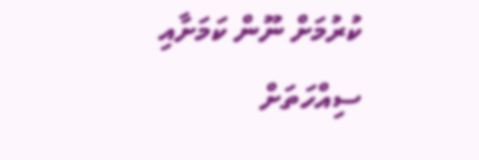ކުރުމަށް ނޫން ކަމަށާއި ސިއްހަތަށް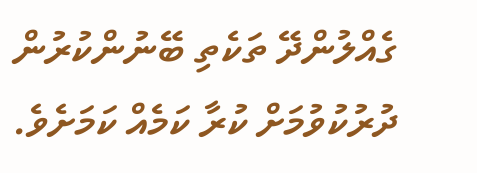ގެއްލުންދޭ ތަކެތި ބޭނުންކުރުން ދުރުކުވުމަށް ކުރާ ކަމެއް ކަމަށެވެ.